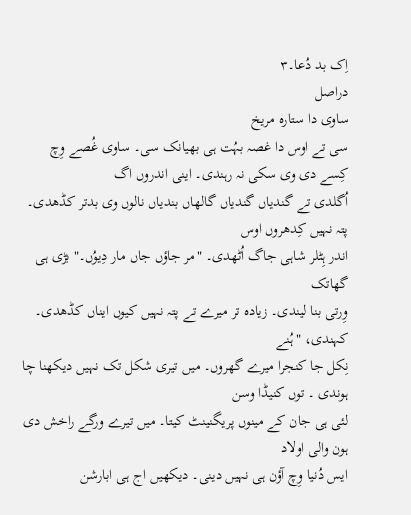اِک بد دُعا۔٣
دراصل
ساوی دا ستارہ مریخ
سی تے اوس دا غصہ بہُت ہی بھیانک سی۔ ساوی غُصے وِچ کِسے دی وی سکی نہ رہندی۔ اینی اندروں اگ
اُگلدی تے گندیاں گندیاں گالھاں بندیاں نالوں وی بدتر کڈھدی۔ پتہ نہیں کِدھروں اوس
اندر ہِٹلر شاہی جاگ اُٹھدی۔ "مر جاؤں جاں مار دِیوُں۔" بڑی ہی گھاتک
وِرتی بنا لیندی۔ زیادہ تر میرے تے پتہ نہیں کیوں ایناں کڈھدی۔ کہندی، "ہُنے
نِکل جا کنجرا میرے گھروں۔ میں تیری شکل تک نہیں دیکھنا چا ہوندی ۔ توں کنیڈا وسن
لئی ہی جان کے مینوں پریگنینٹ کیتا۔ میں تیرے ورگے راخش دی ہون والی اولاد
ایس دُنیا وِچ آؤن ہی نہیں دینی۔ دیکھیں اج ہی ابارشن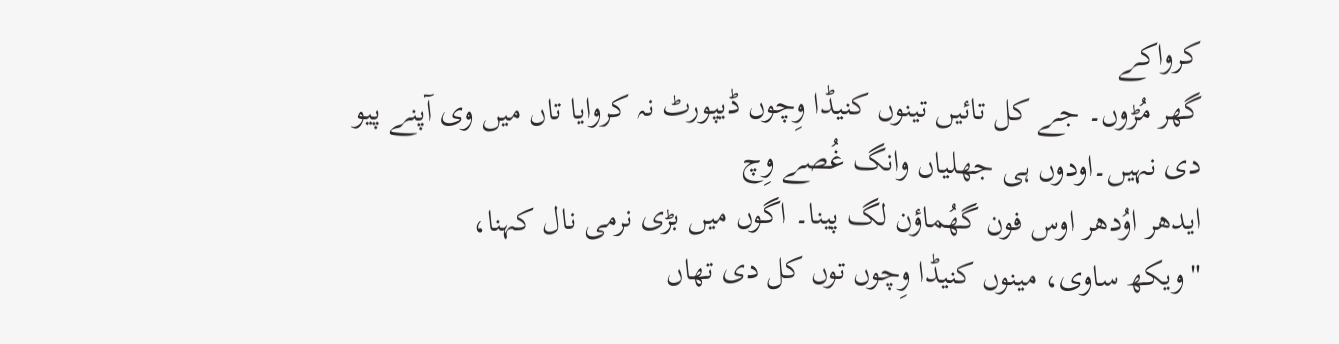کرواکے
گھر مُڑوں۔ جے کل تائیں تینوں کنیڈا وِچوں ڈیپورٹ نہ کروایا تاں میں وی آپنے پیو
دی نہیں۔اودوں ہی جھلیاں وانگ غُصے وِچ
ایدھر اوُدھر اوس فون گھُماؤن لگ پینا۔ اگوں میں بڑی نرمی نال کہنا،
"ویکھ ساوی، مینوں کنیڈا وِچوں توں کل دی تھاں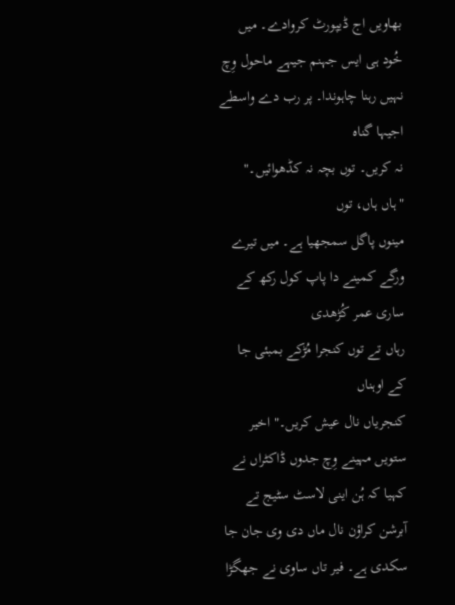بھاویں اج ڈیپورٹ کروادے۔ میں
خُود ہی ایس جہنم جیہے ماحول وِچ نہیں رہنا چاہوندا۔ پر رب دے واسطے اجیہا گناہ
نہ کریں۔ توں بچہ نہ کڈھوائیں۔"
"ہاں ہاں، توں
مینوں پاگل سمجھیا ہے۔ میں تیرے ورگے کمینے دا پاپ کول رکھ کے ساری عمر کُڑھدی
رہاں تے توں کنجرا مُڑکے بمبئی جا کے اوہناں
کنجریاں نال عیش کریں۔" اخیر ستویں مہینے وِچ جدوں ڈاکٹراں نے کہیا کہ ہُن اینی لاسٹ سٹیج تے
آبرشن کراؤن نال ماں دی وی جان جا سکدی ہے۔ فیر تاں ساوی نے جھگڑا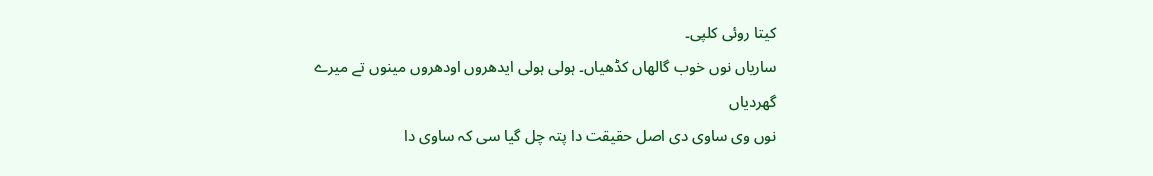کیتا روئی کلپی۔
ساریاں نوں خوب گالھاں کڈھیاں۔ ہولی ہولی ایدھروں اودھروں مینوں تے میرے گھردیاں
نوں وی ساوی دی اصل حقیقت دا پتہ چل گیا سی کہ ساوی دا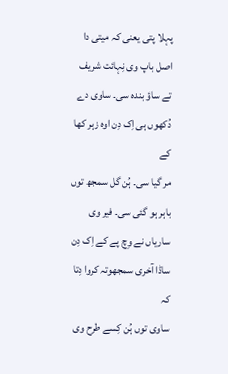پہلا پتی یعنی کہ میتی دا
اصل باپ وی نِہائت شریف تے ساؤ بندہ سی۔ ساوی دے دُکھوں ہی اِک دِن اوہ زہر کھا کے
مر گیا سی۔ ہُن گل سمجھ توں باہر ہو گئی سی۔ فیر وی ساریاں نے وِچ پے کے اِک دِن ساڈا آخری سمجھوتہ کروا دِتا کہ
ساوی توں ہُن کِسے طرح وی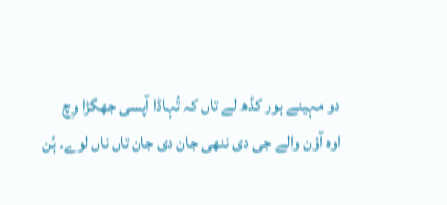دو مہینے ہور کڈھ لے تاں کہ تُہاڈا آپسی جھگڑا وِچ
اوہ آؤن والے جی دی ننھی جان دی جان تاں ناں لوے۔ ہُن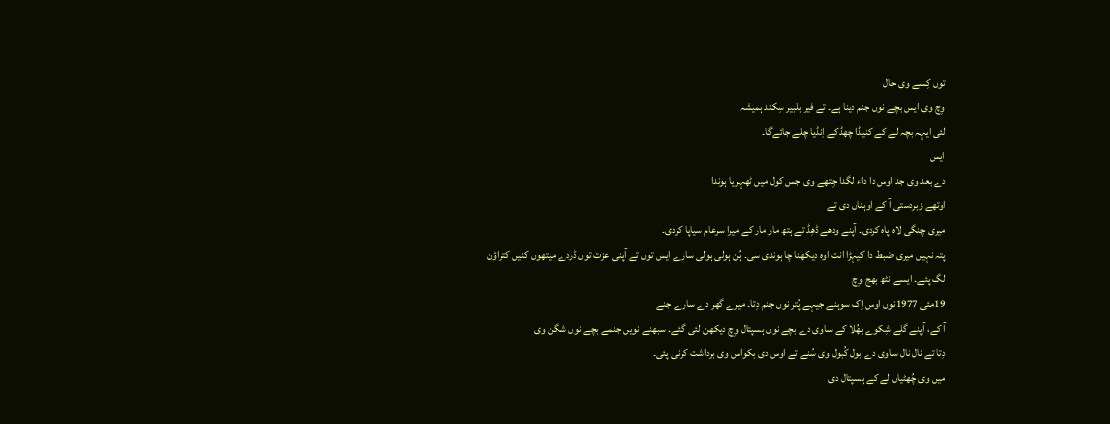توں کِسے وی حال
وِچ وی ایس بچے نوں جنم دینا ہے۔ تے فیر بلبیر سِکند ہمیشہ
لئی ایہہ بچہ لے کے کنیڈا چھڈکے اِنڈیا چلے جائےگا۔
ایس
دے بعد وی جد اوس دا داء لگدا جِتھے وی جس کول میں ٹھہریا ہوندا
اوتھے زبردستی آ کے اوہناں دی تے
میری چنگی لاہ پاہ کردی۔ آپنے ودھے ڈھِڈ تے ہتھ مار مار کے میرا سرعام سیاپا کردی۔
پتہ نہیں میری ضبط دا کیہڑا انت اوہ دیکھنا چا ہوندی سی۔ ہُن ہولی ہولی سارے ایس توں تے آپنی عزت توں ڈردے میتھوں کنیں کتراؤن
لگ پئے۔ ایسے نٹھ بھج وِچ
19مئی 1977نوں اوس اِک سوہنے جیہے پُتر نوں جنم دِتا۔ میرے گھر دے سارے جنے
آ کے، آپنے گلے شِکوے بھُلا کے ساوی دے بچے نوں ہسپتال وِچ دیکھن لئی گئے۔ سبھنے نویں جنمے بچے نوں شگن وی
دِتا تے نال نال ساوی دے بول کُبول وی سُنے تے اوس دی بکواس وی برداشت کرنی پئی۔
میں وی چُھٹیاں لے کے ہسپتال دی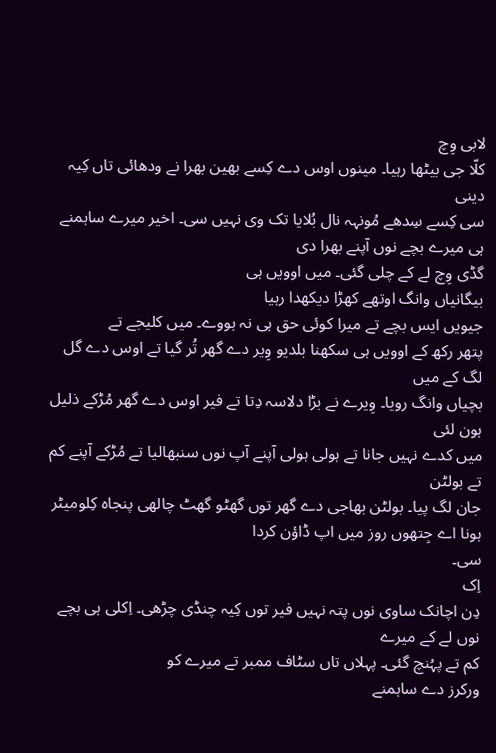لابی وِچ
کلّا جی بیٹھا رہیا۔ مینوں اوس دے کِسے بھین بھرا نے ودھائی تاں کِیہ دینی
سی کِسے سِدھے مُونہہ نال بُلایا تک وی نہیں سی۔ اخیر میرے ساہمنے ہی میرے بچے نوں آپنے بھرا دی
گڈی وِچ لے کے چلی گئی۔ میں اوویں ہی
بیگانیاں وانگ اوتھے کھڑا دیکھدا رہیا
جیویں ایس بچے تے میرا کوئی حق ہی نہ ہووے۔ میں کلیجے تے
پتھر رکھ کے اوویں ہی سکھنا بلدیو وِیر دے گھر تُر گیا تے اوس دے گل لگ کے میں
بچیاں وانگ رویا۔ وِیرے نے بڑا دلاسہ دِتا تے فیر اوس دے گھر مُڑکے ذلیل ہون لئی
میں کدے نہیں جانا تے ہولی ہولی آپنے آپ نوں سنبھالیا تے مُڑکے آپنے کم تے بولٹن
جان لگ پیا۔ بولٹن بھاجی دے گھر توں گھٹو گھٹ چالھی پنجاہ کِلومیٹر ہونا اے جِتھوں روز میں اپ ڈاؤن کردا
سی۔
اِک
دِن اچانک ساوی نوں پتہ نہیں فیر توں کِیہ چنڈی چڑھی۔ اِکلی ہی بچے نوں لے کے میرے
کم تے پہُنچ گئی۔ پہلاں تاں سٹاف ممبر تے میرے کو
ورکرز دے ساہمنے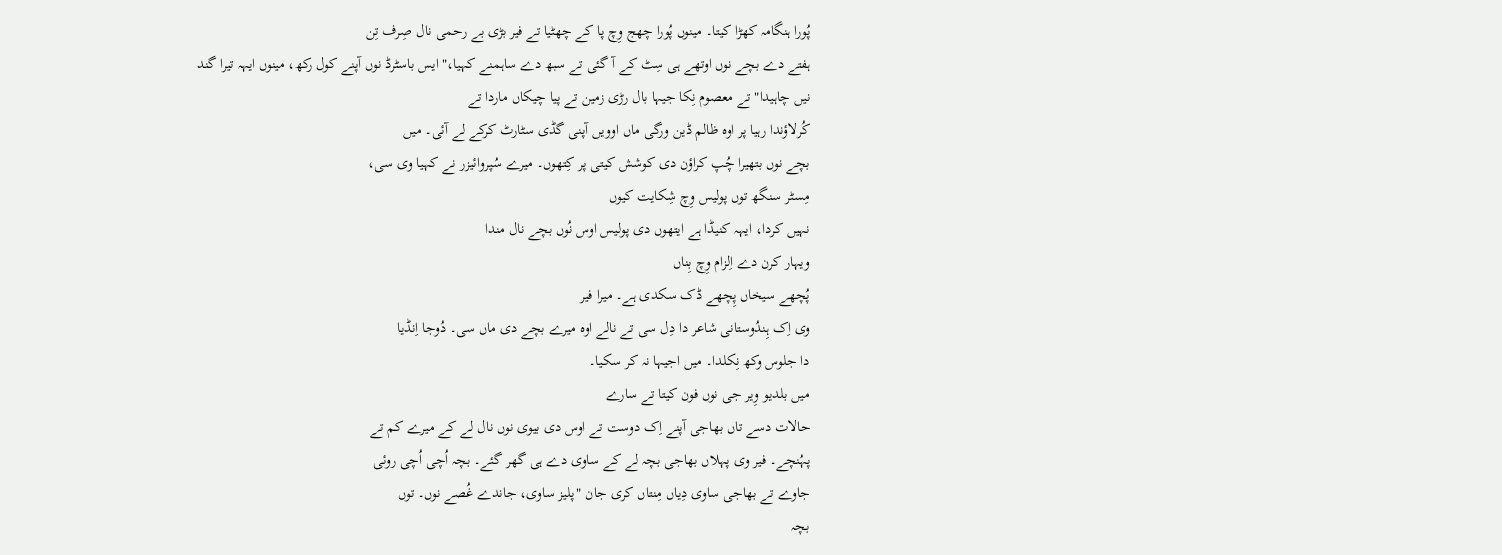پُورا ہنگامہ کھڑا کیتا۔ مینوں پُورا چھج وِچ پا کے چھٹیا تے فیر بڑی بے رحمی نال صِرف تِن
ہفتے دے بچے نوں اوتھے ہی سِٹ کے آ گئی تے سبھ دے ساہمنے کہیا،"ایس باسٹرڈ نوں آپنے کول رکھ، مینوں ایہہ تیرا گند
نیں چاہیدا" تے معصوم نِکا جیہا بال رڑی زمین تے پیا چیکاں ماردا تے
کُرلاؤندا رہیا پر اوہ ظالم ڈین ورگی ماں اوویں آپنی گڈی سٹارٹ کرکے لے آئی۔ میں
بچے نوں بتھیرا چُپ کراؤن دی کوشش کیتی پر کِتھوں۔ میرے سُپروائیزر نے کہیا وی سی،
مِسٹر سنگھ توں پولیس وِچ شِکایت کیوں
نہیں کردا، ایہہ کنیڈا ہے ایتھوں دی پولیس اوس نُوں بچے نال مندا
ویہار کرن دے اِلزام وِچ بِناں
پُچھے سیخاں پِچھے ڈک سکدی ہے۔ میرا فیر
وی اِک ہِندُوستانی شاعر دا دِل سی تے نالے اوہ میرے بچے دی ماں سی۔ دُوجا اِنڈیا
دا جلوس وکھ نِکلدا۔ میں اجیہا نہ کر سکیا۔
میں بلدیو وِیر جی نوں فون کیتا تے سارے
حالات دسے تاں بھاجی آپنے اِک دوست تے اوس دی بیوی نوں نال لے کے میرے کم تے
پہُنچے۔ فیر وی پہلاں بھاجی بچہ لے کے ساوی دے ہی گھر گئے۔ بچہ اُچی اُچی روئی
جاوے تے بھاجی ساوی دِیاں مِنتاں کری جان "پلیز ساوی، جاندے غُصے نوں۔ توں
بچہ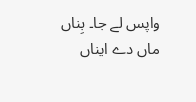واپس لے جا۔ بِناں ماں دے ایناں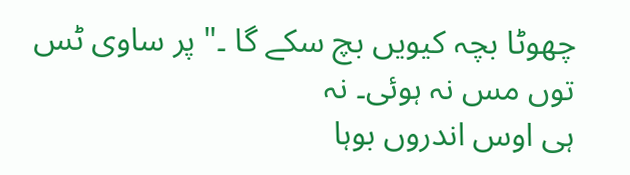چھوٹا بچہ کیویں بچ سکے گا ۔" پر ساوی ٹس توں مس نہ ہوئی۔ نہ
ہی اوس اندروں بوہا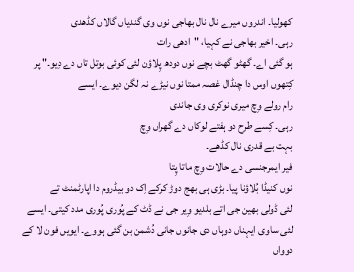کھولیا۔ اندروں میرے نال نال بھاجی نوں وی گندیاں گالاں کڈھدی
رہی۔ اخیر بھاجی نے کہیا، "ادھی رات
ہو گئی اے۔ گھٹو گھٹ بچے نوں دودھ پِلاؤن لئی کوئی بوتل تاں دے دِیو۔" پر
کِتھوں اوس دا چنڈال غصہ ممتا نوں نیڑے نہ لگن دیوے۔ ایسے
رام رولے وِچ میری نوکری وی جاندی
رہی۔ کِسے طرح دو ہفتے لوکاں دے گھراں وِچ
بہت بے قدری نال کڈھے۔
فیر ایمرجنسی دے حالات وِچ ماتا پِتا
نوں کنیڈا بُلاؤنا پیا۔ بڑی ہی بھج دوڑ کرکے اِک دو بیڈروم دا اپارٹمنٹ تے
لئی ڈولی بھین جی اتے بلدیو وِیر جی نے ڈٹ کے پُوری پُوری مدد کیتی۔ ایسے
لئی ساوی ایہناں دوہاں دی جانوں جانی دُشمن بن گئی ہووے۔ ایویں فون لا کے
دوواں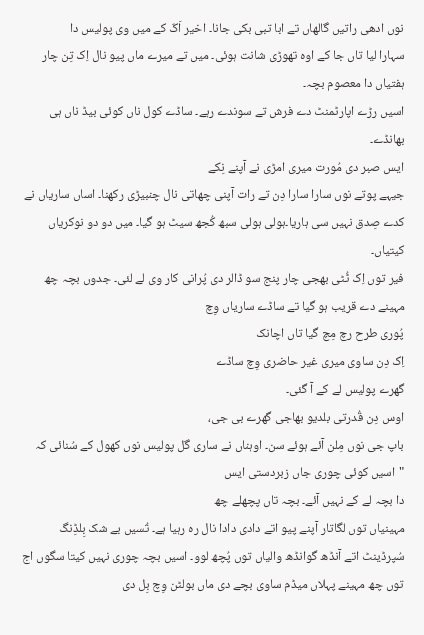نوں ادھی راتیں گالھاں تے ابا تبی بکی جانا۔ اخیر اَکّ کے میں وی پولیس دا
سہارا لیا تاں جا کے اوہ تھوڑی شانت ہوئی۔ میں تے میرے ماں پیو نال اِک تِن چار ہفتیاں دا معصوم بچہ۔
اسیں رڑے اپارٹمنٹ دے فرش تے سوندے رہے۔ ساڈے کول ناں کوئی بیڈ ناں ہی بھانڈے۔
ایس صبر دی مُورت میری امڑی نے آپنے نِکے
جیہے پوتے نوں سارا سارا دِن تے رات آپنی چھاتی نال چنبیڑی رکھنا۔ اساں ساریاں نے
کدے صِدق نہیں سی ہاریا۔ہولی ہولی سبھ کُجھ سیٹ ہو گیا۔ میں دو دو نوکریاں کیتیاں۔
فیر توں اِک ٹُٹی بھجی چار پنج سو ڈالر دی پُرانی کار وی لے لئی۔ جدوں بچہ چھ
مہینے دے قریب ہو گیا تے ساڈے ساریاں وِچ
پُوری طرح رچ مِچ گیا تاں اچانک
اِک دِن ساوی میری غیر حاضری وِچ ساڈے
گھرے پولیس لے کے آ گئی۔
اوس دِن قُدرتی بلدیو بھاجی گھرے بی جی،
باپ جی نوں مِلن آئے ہوئے سن۔ اوہناں نے ساری گل پولیس نوں کھول کے سُنائی کہ
"اسیں کوئی چوری جاں زبردستی ایس
دا بچہ لے کے نہیں آئے۔ بچہ تاں پچھلے چھ
مہینیاں توں لگاتار آپنے پیو اتے دادی دادا نال رہ رہیا ہے۔ تُسیں بے شک بِلڈِنگ
سُپرڈینٹ اتے آنڈھ گوانڈھ والیاں توں پُچھ لوو۔ اسیں بچہ چوری نہیں کیتا سگوں اج
توں چھ مہینے پہلاں میڈم ساوی بچے دی ماں بولٹن وِچ بِل دی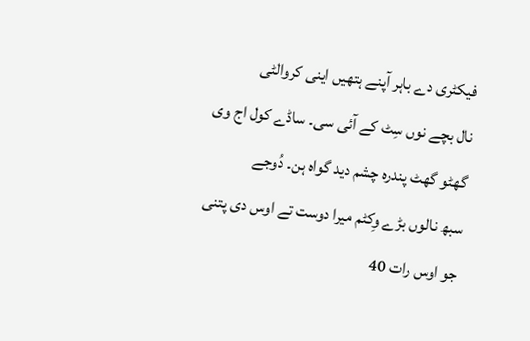فیکٹری دے باہر آپنے ہتھیں اینی کروالٹی
نال بچے نوں سِٹ کے آئی سی۔ ساڈے کول اج وی گھٹو گھٹ پندرہ چشم دید گواہ ہن۔ دُوجے
سبھ نالوں بڑے وِکٹم میرا دوست تے اوس دی پتنی جو اوس رات 40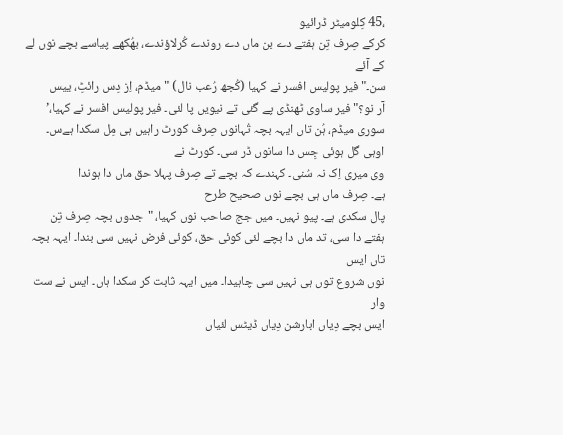،45 کِلومیٹر ڈرائیو
کرکے صِرف تِن ہفتے دے بن ماں دے روندے کُرلاؤندے، بھُکھے پیاسے بچے نوں لے کے آئے
سن۔" فیر پولیس افسر نے کہیا (کُجھ رُعب نال) "میڈم، اِز دِس رائٹِ، ییس
آر نو؟" فیر ساوی ٹھنڈی پے گئی تے نیویں پا لئی۔ فیر پولیس افسر نے کہیا،’
سوری میڈم، ہُن تاں ایہہ بچہ تُہانوں صِرف کورٹ راہیں ہی مِل سکدا ہےس۔
اوہی گل ہوئی جِس دا سانوں ڈر سی۔ کورٹ نے
وی میری اِک نہ سُنی۔ کہندے کہ بچے تے صِرف پہلا حق ماں دا ہوندا
ہے۔ صِرف ماں ہی بچے نوں صحیح طرح
پال سکدی ہے۔ پیو نہیں۔ میں جج صاحب نوں کہیا، "جدوں بچہ صِرف تِن
ہفتے دا سی، تد ماں دا بچے لئی کوئی حق، کوئی فرض نہیں سی بندا۔ ایہہ بچہ تاں ایس
نوں شروع توں ہی نہیں سی چاہیدا۔ میں ایہہ ثابت کر سکدا ہاں۔ ایس نے ست وار
ایس بچے دِیاں ابارشن دِیاں ڈیٹس لئیاں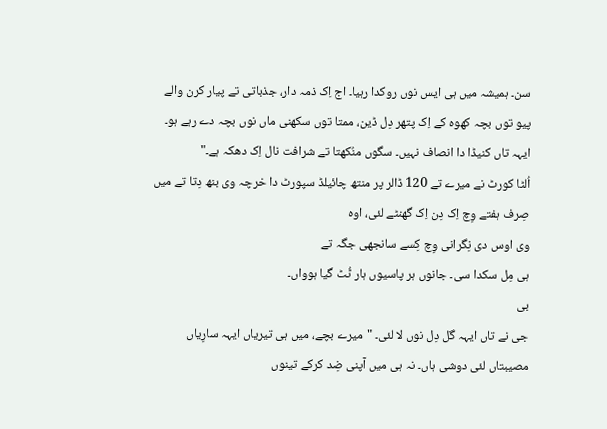سن۔ ہمیشہ میں ہی ایس نوں روکدا رہیا۔ اج اِک ذمہ دار، جذباتی تے پیار کرن والے
پیو توں بچہ کھوہ کے اِک پتھر دِل ڈین، ممتا توں سکھنی ماں نوں بچہ دے رہے ہو۔
ایہہ تاں کنیڈا دا انصاف نہیں۔ سگوں منُکھتا تے شرافت نال اِک دھکہ ہے۔"
اُلٹا کورٹ نے میرے تے 120 ڈالر پر منتھ چائیلڈ سپورٹ دا خرچہ وی بنھ دِتا تے میں
صِرف ہفتے وِچ اِک دِن اِک گھنٹے لئی، اوہ
وی اوس دی نِگرانی وِچ کِسے سانجھی جگہ تے
ہی مِل سکدا سی۔ جانوں ہر پاسیوں ہار ٹُٹ گیا ہوواں۔
بی
جی نے تاں ایہہ گل دِل نوں لا لئی۔ "میرے بچے، میں ہی تیریاں ایہہ سارِیاں
مصیبتاں لئی دوشی ہاں۔ نہ ہی میں آپنی ضِد کرکے تینوں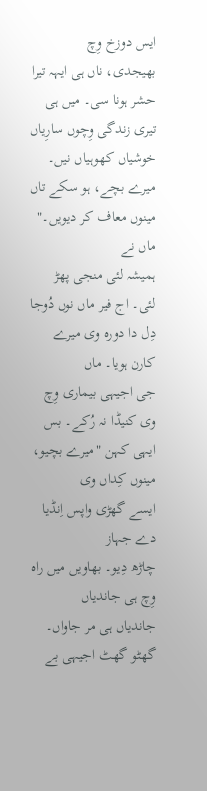ایس دوزخ وِچ
بھیجدی، ناں ہی ایہہ تیرا حشر ہونا سی۔ میں ہی تیری زندگی وِچوں سارِیاں
خوشیاں کھوہیاں نیں۔ میرے بچے، ہو سکے تاں مینوں معاف کر دیویں۔" ماں نے
ہمیشہ لئی منجی پھڑ لئی۔ اج فیر ماں نوں دُوجا دِل دا دورہ وی میرے کارن ہویا۔ ماں
جی اجیہی بیماری وِچ وی کنیڈا نہ رُکے۔ بس
ایہی کہن "میرے بچیو، مینوں کِداں وی
ایسے گھڑی واپس اِنڈیا دے جہاز
چاڑھ دِیو۔ بھاویں میں راہ وِچ ہی جاندیاں
جاندیاں ہی مر جاواں۔ گھٹو گھٹ اجیہی بے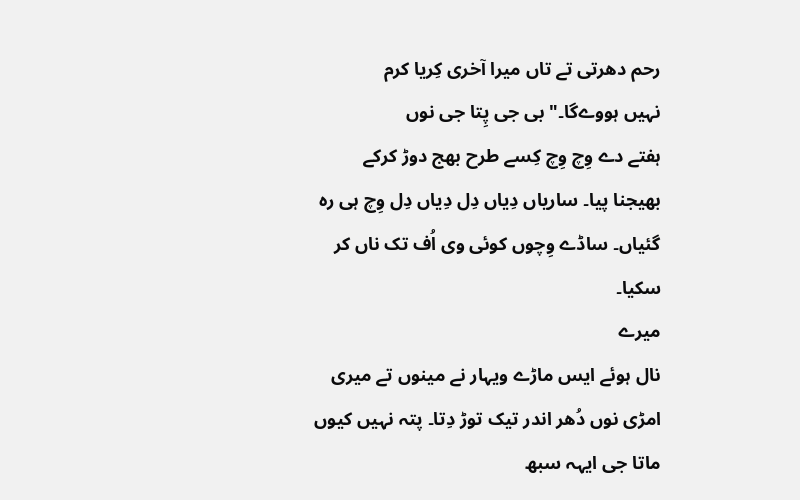رحم دھرتی تے تاں میرا آخری کِریا کرم
نہیں ہووےگا۔" بی جی پِتا جی نوں
ہفتے دے وِچ وِچ کِسے طرح بھج دوڑ کرکے
بھیجنا پیا۔ ساریاں دِیاں دِل دِیاں دِل وِچ ہی رہ گئیاں۔ ساڈے وِچوں کوئی وی اُف تک ناں کر
سکیا۔
میرے
نال ہوئے ایس ماڑے ویہار نے مینوں تے میری
امڑی نوں دُھر اندر تیک توڑ دِتا۔ پتہ نہیں کیوں ماتا جی ایہہ سبھ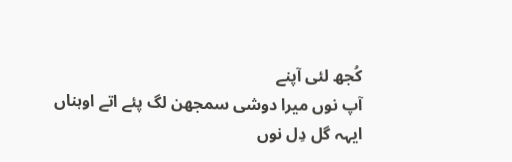کُجھ لئی آپنے
آپ نوں میرا دوشی سمجھن لگ پئے اتے اوہناں
ایہہ گل دِل نوں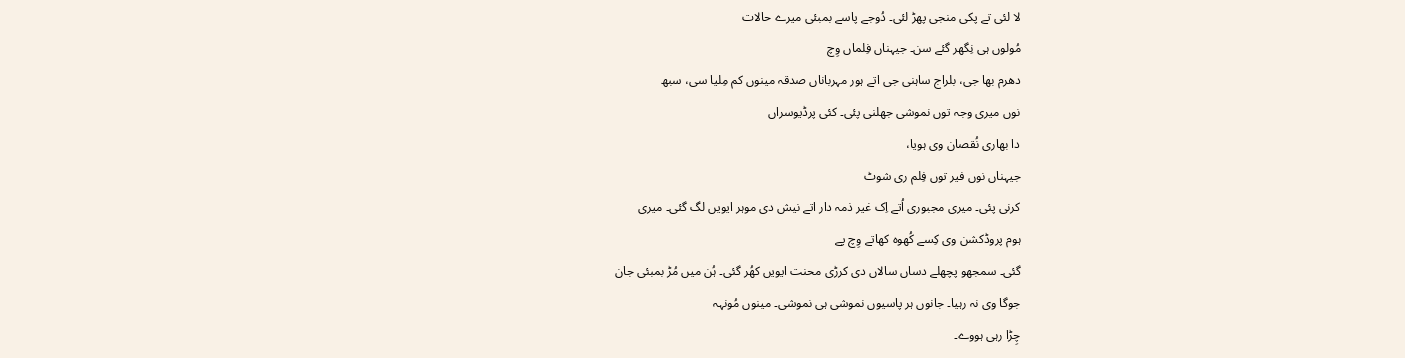لا لئی تے پکی منجی پھڑ لئی۔ دُوجے پاسے بمبئی میرے حالات
مُولوں ہی نِگھر گئے سن۔ جیہناں فِلماں وِچ
دھرم بھا جی، بلراج ساہنی جی اتے ہور مہرباناں صدقہ مینوں کم مِلیا سی، سبھ
نوں میری وجہ توں نموشی جھلنی پئی۔ کئی پرڈیوسراں
دا بھاری نُقصان وی ہویا،
جیہناں نوں فیر توں فِلم ری شوٹ
کرنی پئی۔ میری مجبوری اُتے اِک غیر ذمہ دار اتے نیش دی موہر ایویں لگ گئی۔ میری
ہوم پروڈکشن وی کِسے کُھوہ کھاتے وِچ پے
گئی۔ سمجھو پچھلے دساں سالاں دی کرڑی محنت ایویں کھُر گئی۔ ہُن میں مُڑ بمبئی جان
جوگا وی نہ رہیا۔ جانوں ہر پاسیوں نموشی ہی نموشی۔ مینوں مُونہہ
چِڑا رہی ہووے۔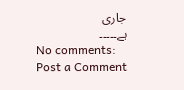جاری
ہے۔۔۔۔۔
No comments:
Post a Comment